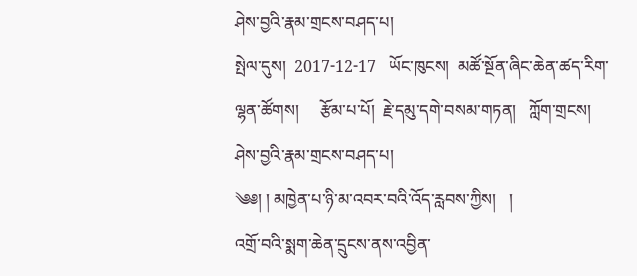ཤེས་བྱའི་རྣམ་གྲངས་བཤད་པ།
སྤེལ་དུས།  2017-12-17   ཡོང་ཁུངས།  མཚོ་སྔོན་ཞིང་ཆེན་ཚད་རིག་ལྷན་ཚོགས།     རྩོམ་པ་པོ།  རྗེ་དམུ་དགེ་བསམ་གཏན།   ཀློག་གྲངས།
ཤེས་བྱའི་རྣམ་གྲངས་བཤད་པ།
༄༅། ། མཁྱེན་པ་ཉི་མ་འབར་བའི་འོད་རླབས་ཀྱིས།   །
འགྲོ་བའི་སྨག་ཆེན་དྲུངས་ནས་འབྱིན་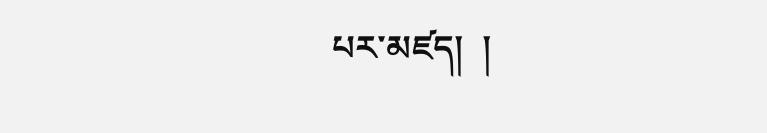པར་མཛད།  །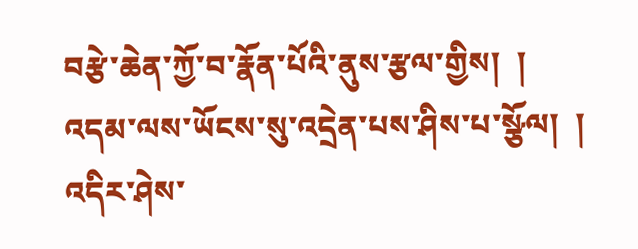བརྩེ་ཆེན་ཀྱོ་བ་རྣོན་པོའི་ནུས་རྩལ་གྱིས།  །
འདམ་ལས་ཡོངས་སུ་འདྲེན་པས་ཤིས་པ་སྩོལ།  །
འདིར་ཤེས་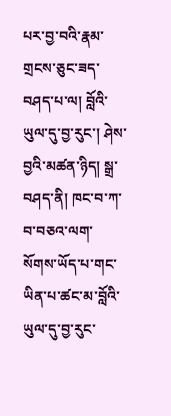པར་བྱ་བའི་རྣམ་གྲངས་ཅུང་ཟད་བཤད་པ་ལ། བློའི་ཡུལ་དུ་བྱ་རུང་། ཤེས་བྱའི་མཚན་ཉིད། སྒྲ་བཤད་ནི། ཁང་བ་ཀ་བ་བཅའ་ལག་སོགས་ཡོད་པ་གང་ཡིན་པ་ཚང་མ་བློའི་ཡུལ་དུ་བྱ་རུང་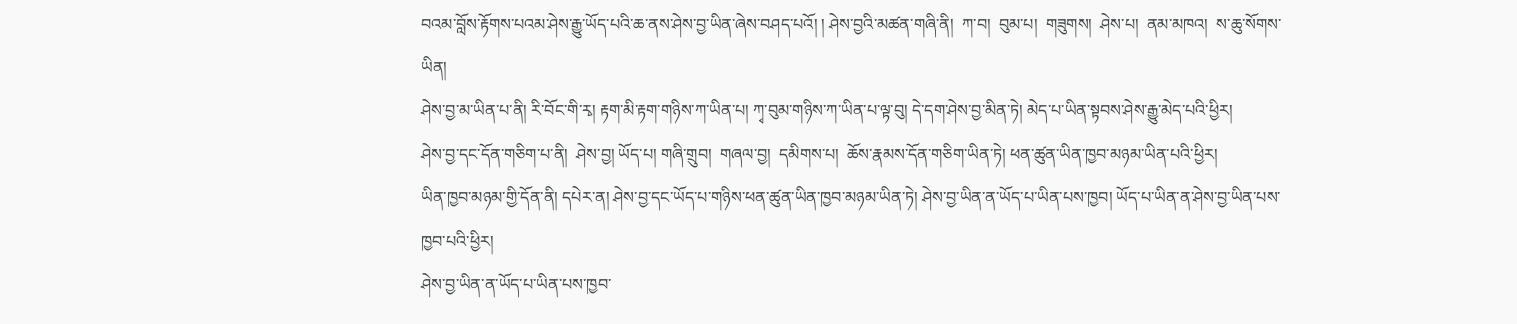བའམ་བློས་རྟོགས་པའམ་ཤེས་རྒྱུ་ཡོད་པའི་ཆ་ནས་ཤེས་བྱ་ཡིན་ཞེས་བཤད་པའོ། ། ཤེས་བྱའི་མཚན་གཞི་ནི།  ཀ་བ།  བུམ་པ།  གཟུགས།  ཤེས་པ།  ནམ་མཁའ།  ས་ཆུ་སོགས་ཡིན།
ཤེས་བྱ་མ་ཡིན་པ་ནི། རི་བོང་གི་རྭ། རྟག་མི་རྟག་གཉིས་ཀ་ཡིན་པ། ཀྭ་བུམ་གཉིས་ཀ་ཡིན་པ་ལྟ་བུ། དེ་དག་ཤེས་བྱ་མིན་ཏེ། མེད་པ་ཡིན་སྟབས་ཤེས་རྒྱུ་མེད་པའི་ཕྱིར།
ཤེས་བྱ་དང་དོན་གཅིག་པ་ནི།  ཤེས་བྱ། ཡོད་པ། གཞི་གྲུབ།  གཞལ་བྱ།  དམིགས་པ།  ཆོས་རྣམས་དོན་གཅིག་ཡིན་ཏེ། ཕན་ཚུན་ཡིན་ཁྱབ་མཉམ་ཡིན་པའི་ཕྱིར།
ཡིན་ཁྱབ་མཉམ་གྱི་དོན་ནི། དཔེར་ན། ཤེས་བྱ་དང་ཡོད་པ་གཉིས་ཕན་ཚུན་ཡིན་ཁྱབ་མཉམ་ཡིན་ཏེ། ཤེས་བྱ་ཡིན་ན་ཡོད་པ་ཡིན་པས་ཁྱབ། ཡོད་པ་ཡིན་ན་ཤེས་བྱ་ཡིན་པས་ཁྱབ་པའི་ཕྱིར།
ཤེས་བྱ་ཡིན་ན་ཡོད་པ་ཡིན་པས་ཁྱབ་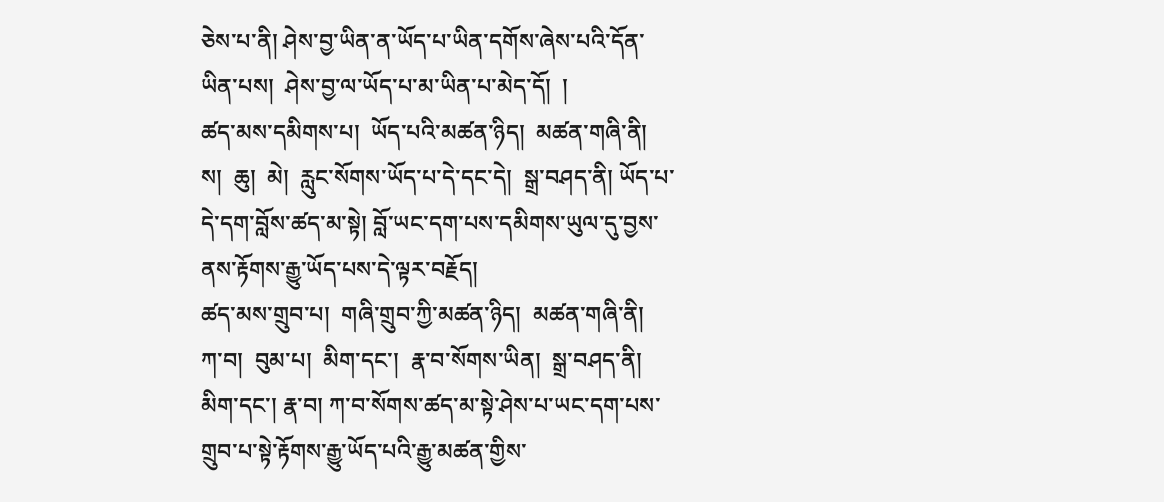ཅེས་པ་ནི། ཤེས་བྱ་ཡིན་ན་ཡོད་པ་ཡིན་དགོས་ཞེས་པའི་དོན་ཡིན་པས།  ཤེས་བྱ་ལ་ཡོད་པ་མ་ཡིན་པ་མེད་དོ།  །
ཚད་མས་དམིགས་པ།  ཡོད་པའི་མཚན་ཉིད།  མཚན་གཞི་ནི།  ས།  ཆུ།  མེ།  རླུང་སོགས་ཡོད་པ་དེ་དང་དེ།  སྒྲ་བཤད་ནི། ཡོད་པ་དེ་དག་བློས་ཚད་མ་སྟེ། བློ་ཡང་དག་པས་དམིགས་ཡུལ་དུ་བྱས་ནས་རྟོགས་རྒྱུ་ཡོད་པས་དེ་ལྟར་བརྗོད།
ཚད་མས་གྲུབ་པ།  གཞི་གྲུབ་ཀྱི་མཚན་ཉིད།  མཚན་གཞི་ནི།  ཀ་བ།  བུམ་པ།  མིག་དང་།  རྣ་བ་སོགས་ཡིན།  སྒྲ་བཤད་ནི། མིག་དང་། རྣ་བ། ཀ་བ་སོགས་ཚད་མ་སྟེ་ཤེས་པ་ཡང་དག་པས་གྲུབ་པ་སྟེ་རྟོགས་རྒྱུ་ཡོད་པའི་རྒྱུ་མཚན་གྱིས་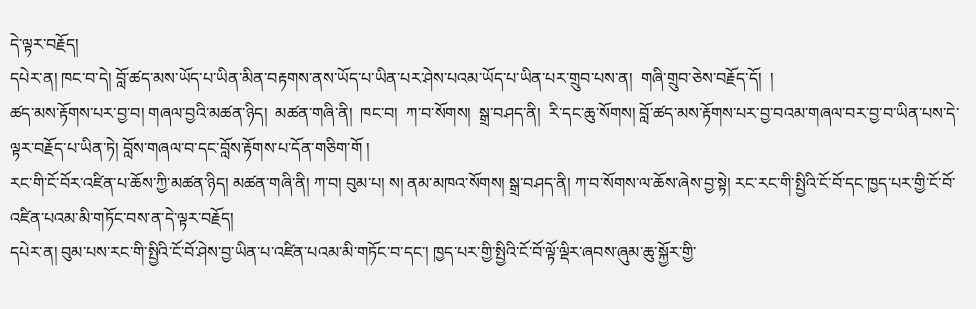དེ་ལྟར་བརྗོད།
དཔེར་ན། ཁང་བ་དེ། བློ་ཚད་མས་ཡོད་པ་ཡིན་མིན་བརྟགས་ནས་ཡོད་པ་ཡིན་པར་ཤེས་པའམ་ཡོད་པ་ཡིན་པར་གྲུབ་པས་ན།  གཞི་གྲུབ་ཅེས་བརྗོད་དོ།  །
ཚད་མས་རྟོགས་པར་བྱ་བ། གཞལ་བྱའི་མཚན་ཉིད།  མཚན་གཞི་ནི།  ཁང་བ།  ཀ་བ་སོགས།  སྒྲ་བཤད་ནི།  རི་དང་ཆུ་སོགས། བློ་ཚད་མས་རྟོགས་པར་བྱ་བའམ་གཞལ་བར་བྱ་བ་ཡིན་པས་དེ་ལྟར་བརྗོད་པ་ཡིན་ཏེ། བློས་གཞལ་བ་དང་བློས་རྟོགས་པ་དོན་གཅིག་གོ །
རང་གི་ངོ་བོར་འཛིན་པ་ཆོས་ཀྱི་མཚན་ཉིད། མཚན་གཞི་ནི། ཀ་བ། བུམ་པ། ས། ནམ་མཁའ་སོགས། སྒྲ་བཤད་ནི། ཀ་བ་སོགས་ལ་ཆོས་ཞེས་བྱ་སྟེ། རང་རང་གི་སྤྱིའི་ངོ་བོ་དང་ཁྱད་པར་གྱི་ངོ་བོ་འཛིན་པའམ་མི་གཏོང་བས་ན་དེ་ལྟར་བརྗོད།
དཔེར་ན། བུམ་པས་རང་གི་སྤྱིའི་ངོ་བོ་ཤེས་བྱ་ཡིན་པ་འཛིན་པའམ་མི་གཏོང་བ་དང་། ཁྱད་པར་གྱི་སྤྱིའི་ངོ་བོ་ལྟོ་ལྡིར་ཞབས་ཞུམ་ཆུ་སྐྱོར་གྱི་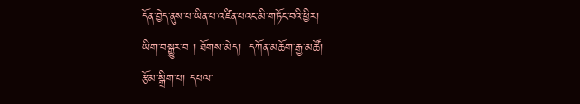དོན་བྱེད་ནུས་པ་ཡིན་པ་འཛིན་པའང་མི་གཏོང་བའི་ཕྱིར།
ཡིག་བསྒྱུར་བ ། ཐོགས་མེད།  དཀོན་མཆོག་རྒྱ་མཚོ།
རྩོམ་སྒྲིག་པ། དཔལ་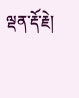ལྡན་རྡོ་རྗེ།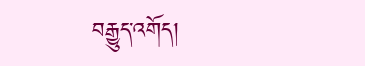བརྒྱུད་འགོད།